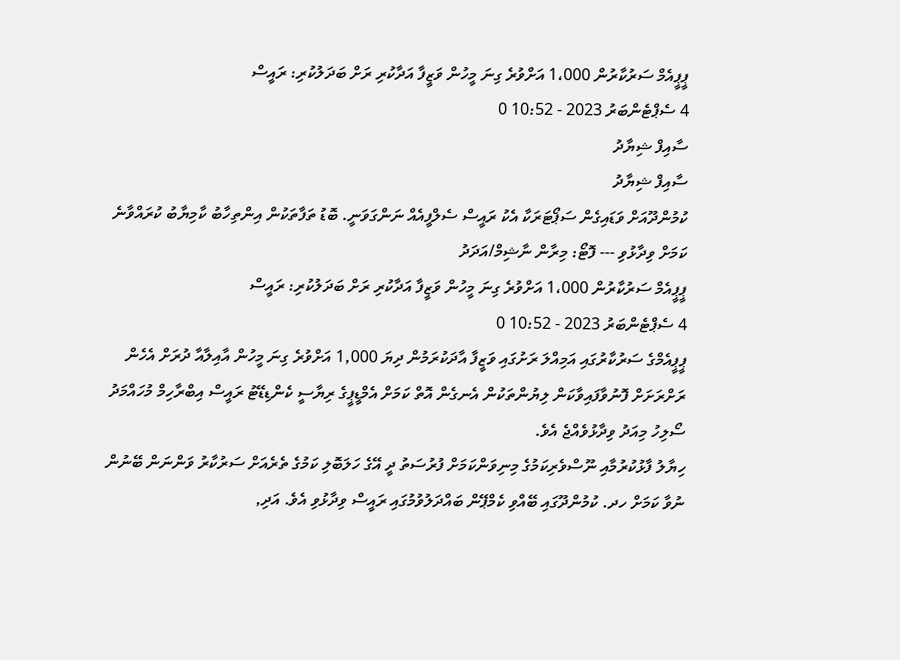ޕީޕީއެމް ސަރުކާރުން 1،000 އަށްވުރެ ގިނަ މީހުން ވަޒީފާ އަދާކުރި ރަށް ބަދަލުކުރި: ރައީސް
4 ސެޕްޓެންބަރު 2023 - 10:52 0
ސާއިފް ޝިޔާދު
ސާއިފް ޝިޔާދު
ކުމުންދޫއަށް ވަޑައިގެން ސަޕޯޓަރަކާ އެކު ރައީސް ސެލްފީއެއް ނަންގަވަނީ. ބޮޑު ތަފާތަކުން އިންތިހާބު ކާމިޔާބު ކުރައްވާނެ ކަމަށް ވިދާޅުވި --- ފޮޓޯ: މިރާން ނާޝިމް/އަދަދު
ޕީޕީއެމް ސަރުކާރުން 1،000 އަށްވުރެ ގިނަ މީހުން ވަޒީފާ އަދާކުރި ރަށް ބަދަލުކުރި: ރައީސް
4 ސެޕްޓެންބަރު 2023 - 10:52 0
ޕީޕީއެމްގެ ސަރުކާރުގައި އަމިއްލަ ރަށުގައި ވަޒީފާ އާދަކުރަމުން ދިޔަ 1,000 އަށްވުރެ ގިނަ މީހުން އާއިލާއާ ދުރަށް އެހެން ރަށްރަށަށް ފޮނުވާފައިވާކަން ލިޔުންތަކުން އެނގެން އޮތް ކަމަށް އެމްޑީޕީގެ ރިޔާސީ ކެންޑިޑޭޓު ރައީސް އިބްރާހިމް މުހައްމަދު ސޯލިހު މިއަދު ވިދާޅުވެއްޖެ އެވެ.
ހިޔާލު ފާޅުކުރުމާއި ނޫސްވެރިކަމުގެ މިނިވަންކަމަށް ފުރުސަތު ދީ އޭގެ ހަލަބޮލި ކަމުގެ ތެރެއަށް ސަރުކާރު ވަންނަން ބޭނުން ނުވާ ކަމަށް ހދ. ކުމުންދޫގައި ބޭއްވި ކެމްޕޭން ބައްދަލުވުމުގައި ރައީސް ވިދާޅުވި އެވެ. އަދި,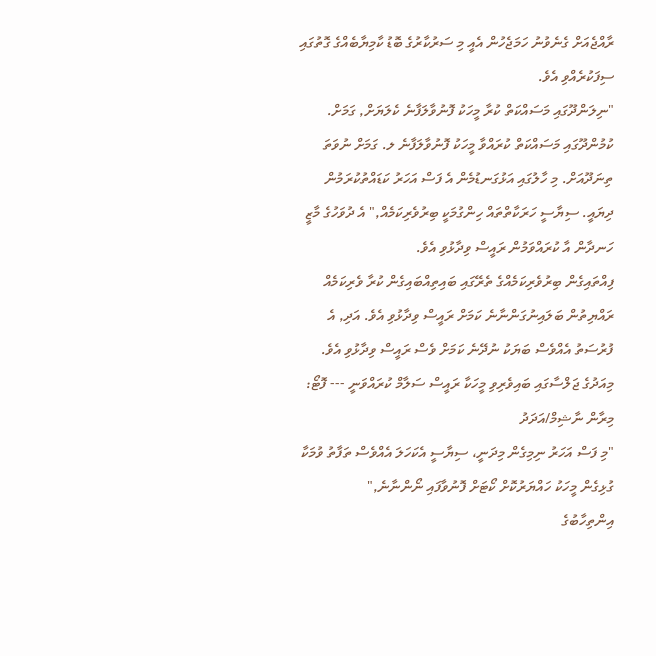ރާއްޖެއަށް ގެނެވުނު ހަމަޖެހުން އެއީ މި ސަރުކާރުގެ ބޮޑު ކާމިޔާބެއްގެ ގޮތުގައި ސިފަކުރެއްވި އެވެ.
"ނިލަންދޫގައި މަސައްކަތް ކުރާ މީހަކު ފޮނުވާލަފާނެ ކެލަޔަށް, ގަމަށް. ކުމުންދޫގައި މަސައްކަތް ކުރައްވާ މީހަކު ފޮނުވާލަފާނެ ލ. ގަމަށް ނުވަތަ ތިނަދޫއަށް. މި ހާލުގައި އަޅުގަނޑުމެން އެ ފަސް އަހަރު ކަޑައްތުކުރަމުން ދިޔައީ. ސިޔާސީ ހަރަކާތްތައް ހިންގުމަކީ ބިރުވެރިކަމެއް," އެ ދުވަހުގެ މާޒީ ހަނދާން އާ ކުރައްވަމުން ރައީސް ވިދާޅުވި އެވެ.
ފިއްތައިގެން ބިރުވެރިކަމެއްގެ ތެރޭގައި ބައިތިއްބައިގެން ކުރާ ވެރިކަމެއް ރައްޔިތުން ބަލައިނުގަންނާނެ ކަމަށް ރައީސް ވިދާޅުވި އެވެ. އަދި, އެ ފުރުސަތު އެއްވެސް ބަޔަކު ނުދޭނެ ކަމަށް ވެސް ރައީސް ވިދާޅުވި އެވެ.
މިއަދުގެ ޖަލްސާގައި ބައިވެރިވި މީހަކާ ރައީސް ސަލާމް ކުރައްވަނީ --- ފޮޓޯ: މިރާން ނާޝިމް/އަދަދު
"މި ފަސް އަހަރު ނިމިގެން މިދަނީ، ސިޔާސީ އެކަހަލަ އެއްވެސް ތަފާތު ވުމަކާ ގުޅިގެން މީހަކު ހައްޔަރުކޮށް ކޯޓަށް ފޮނުވާފައި ނޯންނާނެ,"
އިންތިހާބުގެ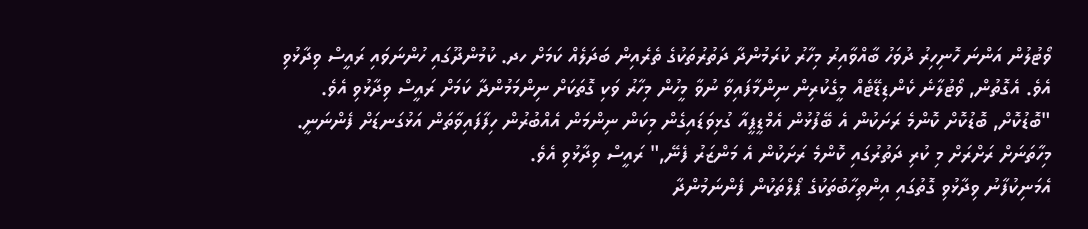ވޯޓުލުން އަންނަ ހޮނިހިރު ދުވަހު ބާއްވާއިރު މިހާރު ކުރަމުންދާ ދަތުރުތަކުގެ ތެރެއިން ބަދަލެއް ކަމަށް ހދ. ކުމުންދޫގައި ހުންނަވައި ރައީސް ވިދާޅުވި އެވެ. އެގޮތުން, ވޯޓުލާނެ ކެންޑިޑޭޓެއް މީގެކުރިން ނިންމާފައިވާ ނުވާ މީހުން މިހާރު ވަކި ގޮތަކަށް ނިންމަމުންދާ ކަމަށް ރައީސް ވިދާޅުވި އެވެ.
"ބޮޑުކޮށް, ބޮޑުކޮށް ކޮންމެ ރަށަކުން އެ ބޭފުޅުން އެމްޑީޕީއާ ގުޅިވަޑައިގެން މިކަން ނިންމަން އެއްބުރުން ހިފާފައިވާތަން އަޅުގަނޑަށް ފެންނަނީ. މިހާތަނަށް ރަށްރަށް މި ކުރި ދަތުރުގައި ކޮންމެ ރަށަކުން އެ މަންޒަރު ފެނޭ," ރައީސް ވިދާޅުވި އެވެ.
އެމަނިކުފާނު ވިދާޅުވި ގޮތުގައި އިންތިހާބުތަކުގެ ޕޯލްތަކުން ފެންނަމުންދާ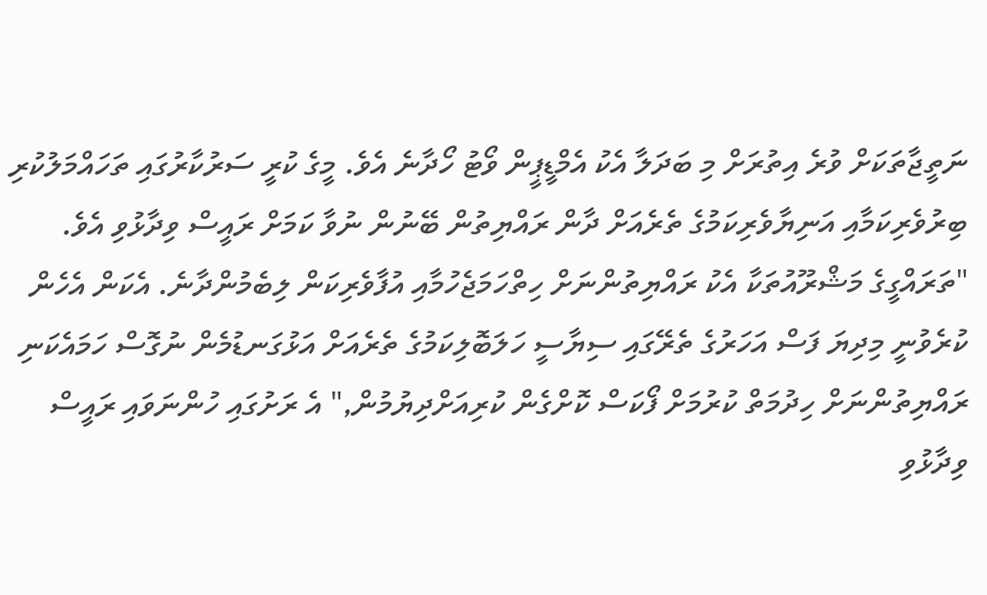ނަތީޖާތަކަށް ވުރެ އިތުރަށް މި ބަދަލާ އެކު އެމްޑީޕީން ވޯޓު ހޯދާނެ އެވެ. މީގެ ކުރީ ސަރުކާރުގައި ތަހައްމަލުކުރި ބިރުވެރިކަމާއި އަނިޔާވެރިކަމުގެ ތެރެއަށް ދާން ރައްޔިތުން ބޭނުން ނުވާ ކަމަށް ރައީސް ވިދާޅުވި އެވެ.
"ތަރައްގީގެ މަޝްރޫއުތަކާ އެކު ރައްޔިތުންނަށް ހިތްހަމަޖެހުމާއި އުފާވެރިކަން ލިބެމުންދާނެ. އެކަން އެހެން ކުރެވުނީ މިދިޔަ ފަސް އަހަރުގެ ތެރޭގައި ސިޔާސީ ހަލަބޮލިކަމުގެ ތެރެއަށް އަޅުގަނޑުމެން ނުގޮސް ހަމައެކަނި ރައްޔިތުންނަށް ހިދުމަތް ކުރުމަށް ފޯކަސް ކޮށްގެން ކުރިއަށްދިޔުމުން," އެ ރަށުގައި ހުންނަވައި ރައީސް ވިދާޅުވި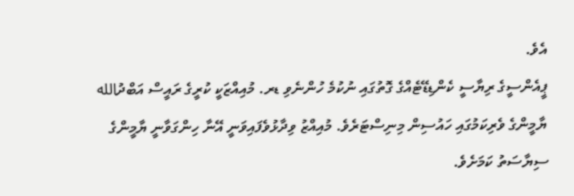އެވެ.
ޕީއެންސީގެ ރިޔާސީ ކެންޑިޑޭޓެއްގެ ގޮތުގައި ނުކުމެ ހުންނެވި ޑރ. މުއިއްޒަކީ ކުރީގެ ރައީސް އަބްދުالله ޔާމީންގެ ވެރިކަމުގައި ހައުސިން މިނިސްޓަރެވެ. މުއިއްޒު ވިދާޅުވެފައިވަނީ އޭނާ ހިންގަވާނީ ޔާމީންގެ ސިޔާސަތު ކަމަށެވެ.